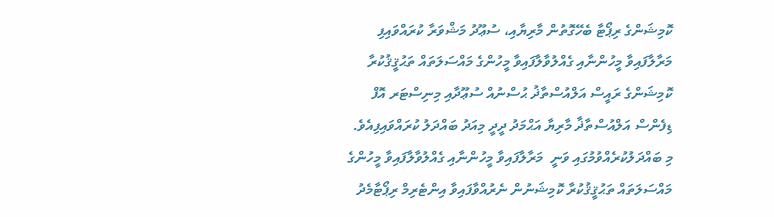ކޮމިޝަންގެ ރިޕޯޓާ ބެހޭގޮތުން މާރިޔާއި، ސުޢޫދު މަޝްވަރާ ކުރައްވައިފި
މަރާލާފައިވާ މީހުންނާއި ގެއްލުވާލާފައިވާ މީހުންގެ މައްސަލަތައް ތަޙުޤީޤުކުރާ ކޮމިޝަންގެ ރައީސް އަލްއުސްތާޛު ޙުސްނުއް ސުޢޫދާއި މިނިސްޓަރ އޮފް ޑިފެންސް އަލްއުސްތާޛާ މާރިޔާ އަޙްމަދު ދީދީ މިއަދު ބައްދަލު ކުރައްވައިފިއެވެ.
މި ބައްދަލުކުރެއްވުމުގައި ވަނީ  މަރާލާފައިވާ މީހުންނާއި ގެއްލުވާލާފައިވާ މީހުންގެ މައްސަލަތައް ތަޙުޤީޤުކުރާ ކޮމިޝަނުން ނެރުއްވާފައިވާ އިންޓެރިމް ރިޕޯޓާމެދު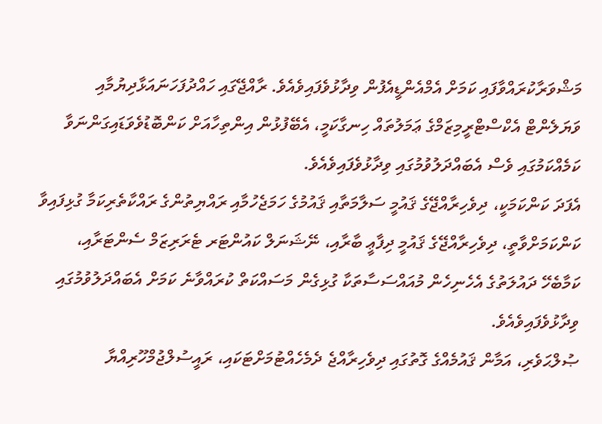މަޝްވަރާކުރައްވާފައި ކަމަށް އެމްއެންޑީއެފުން ވިދާޅުވެފައިވެއެވެ. ރާއްޖޭގައި ހައްދުފަހަނައަޅާދިޔުމާއި ވަޔަލެންޓް އެކްސްޓްރީމިޒަމްގެ ޢަމަލުތައް ހިނގާކަމީ، އެބޭފުޅުން އިންތިހާއަށް ކަންބޮޑުވެވަޑައިގަންނަވާ ކަމެއްކަމުގައި ވެސް އެބައްދަލުވުމުގައި ވިދާޅުވެފައިވެއެވެ.
އެފަދަ ކަންކަމަކީ، ދިވެހިރާއްޖޭގެ ޤައުމީ ސަލާމަތާއި ޤައުމުގެ ހަމަޖެހުމާއި ރައްޔިތުންގެ ރައްކާތެރިކަމާ ގުޅިފައިވާ ކަންކަމަށްވާތީ، ދިވެހިރާއްޖޭގެ ޤައުމީ ދިފާޢީ ބާރާއި، ނޭޝަނަލް ކައުންޓަރ ޓެރަރިޒަމް ސެންޓަރާއި، ކަމާބެހޭ ދައުލަތުގެ އެހެނިހެން މުއައްސަސާތަކާ ގުޅިގެން މަސައްކަތް ކުރައްވާނެ ކަމަށް އެބައްދަލުވުމުގައި ވިދާޅުވެފައިވެއެވެ.
ޞުލްޙަވެރި، އަމާން ޤައުމެއްގެ ގޮތުގައި ދިވެހިރާއްޖެ ދެމެހެއްޓުމަށްޓަކައި، ރައީސުލްޖުމްހޫރިއްޔާ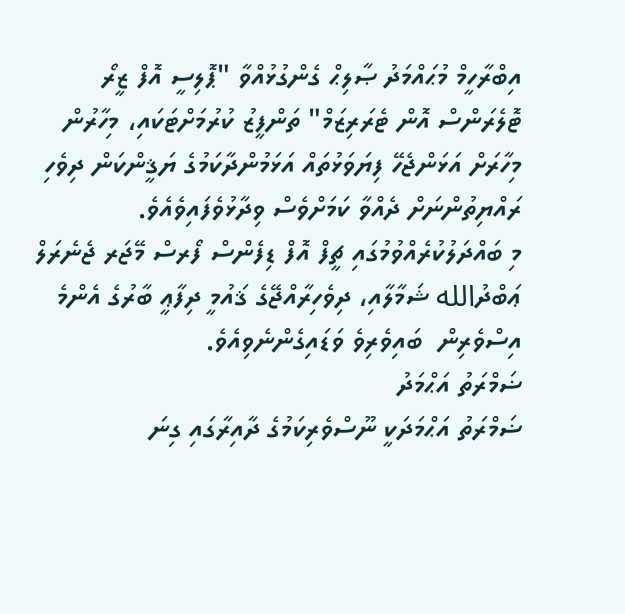އިބްރާހީމް މުޙައްމަދު ޞާލިޙް ގެންގުޅުއްވާ "ޕޮލިސީ އޮފް ޒީރޯ ޓޮލެރަންސް އޮން ޓެރަރިޒަމް" ތަންފީޒު ކުރުމަށްޓަކައި، މިހާރުން މިހާރަށް އަޅަންޖެހޭ ފިޔަވަޅުތައް އަޅަމުންދާކަމުގެ ޔަޤީންކަން ދިވެހި ރައްޔިތުންނަށް ދެއްވާ ކަމަށްވެސް ވިދާޅުވެފައިވެއެވެ.
މި ބައްދަލުކުރެއްވުމުގައި ޗީފް އޮފް ޑިފެންސް ފޯރސް މޭޖަރ ޖެނެރަލް ޢަބްދުالله ޝަމާލާއި، ދިވެހިރާއްޖޭގެ ޤައުމީ ދިފާޢީ ބާރުގެ އެންމެ އިސްވެރިން  ބައިވެރިވެ ވަޑައިގެންނެވިއެވެ.
ޟަމްރަތު އަޙްމަދު
ޟަމްރަތު އަޙްމަދަކީ ނޫސްވެރިކަމުގެ ދާއިރާގައި ގިނަ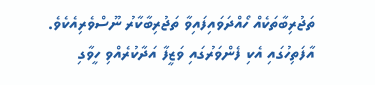ތަޖުރިބާތަކެއް ހޯއްދަވައިފައިވާ ތަޖުރިބާކާރު ނޫސްވެރިއެކެވެ. އާފަތިހުގައި އެކި ފެންވަރުގައި ވަޒީފާ އަދާކުރެއްވި ހީވާގި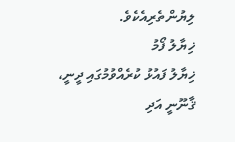ލިޔުންތެރިއެކެވެ.
ޚިޔާލު ފޯމު
ޚިޔާލު ފައުޅު ކުރެއްވުމުގައި ދީނީ، ޤާނޫނީ އަދި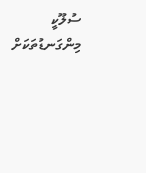ސުލޫކީ މިންގަނޑުތަކަށް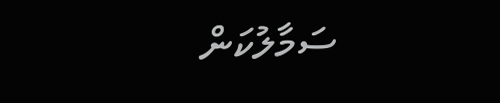ސަމާލުކަން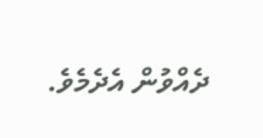ދެއްވުން އެދެމެވެ.